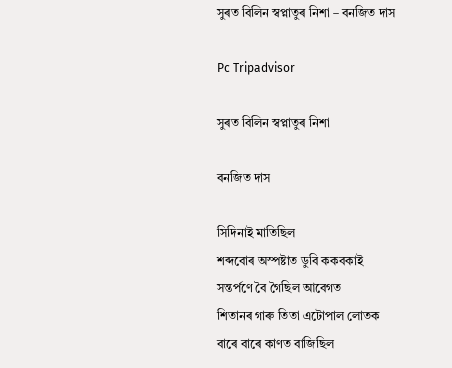সুৰত বিলিন স্বপ্নাতুৰ নিশা – বনজিত দাস

Pc Tripadvisor

সুৰত বিলিন স্বপ্নাতুৰ নিশা

বনজিত দাস

সিদিনাই মাতিছিল
শব্দবোৰ অস্পষ্টাত ডুবি ককবকাই
সন্তৰ্পণে বৈ গৈছিল আবেগত
শিতানৰ গাৰু তিতা এটোপাল লোতক
বাৰে বাৰে কাণত বাজিছিল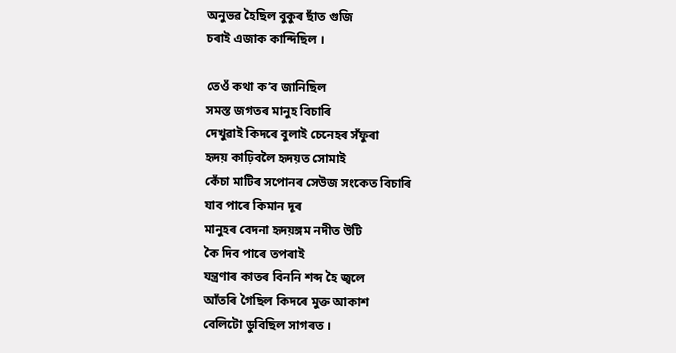অনুভৱ হৈছিল বুকুৰ ছাঁত গুজি
চৰাই এজাক কান্দিছিল ।

তেওঁ কথা ক’ব জানিছিল
সমস্ত জগতৰ মানুহ বিচাৰি
দেখুৱাই কিদৰে বুলাই চেনেহৰ সঁফুৰা
হৃদয় কাঢ়িবলৈ হৃদয়ত সোমাই
কেঁচা মাটিৰ সপোনৰ সেউজ সংকেত বিচাৰি
যাব পাৰে কিমান দূৰ
মানুহৰ বেদনা হৃদয়ঙ্গম নদীত উটি
কৈ দিব পাৰে তপৰাই
যন্ত্ৰণাৰ কাতৰ বিননি শব্দ হৈ জ্বলে
আঁতৰি গৈছিল কিদৰে মুক্ত আকাশ
বেলিটো ডুবিছিল সাগৰত ।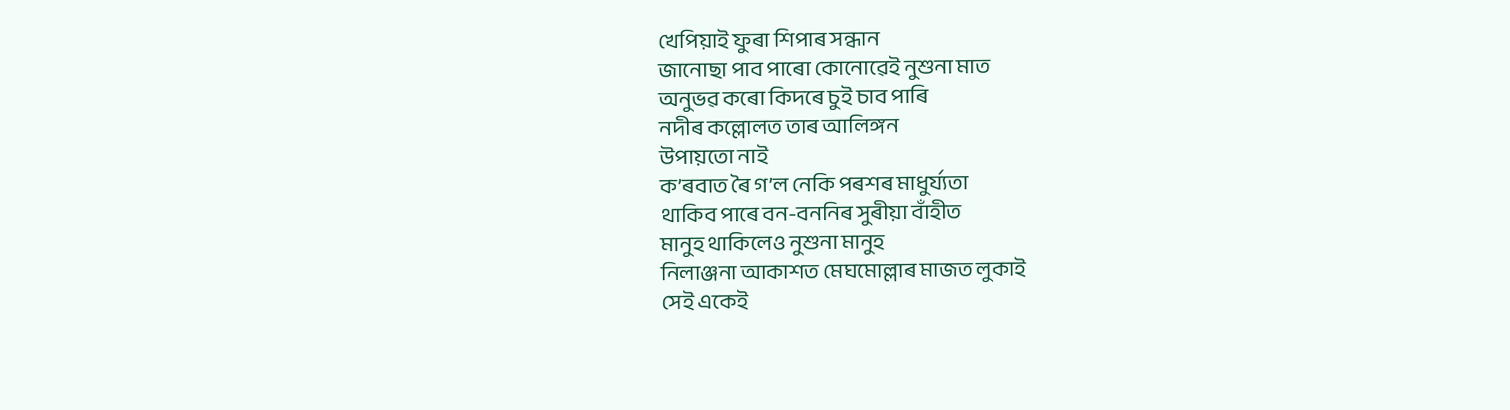খেপিয়াই ফুৰা শিপাৰ সন্ধান
জানোছা পাব পাৰো কোনোৱেই নুশুনা মাত
অনুভৱ কৰো কিদৰে চুই চাব পাৰি
নদীৰ কল্লোলত তাৰ আলিঙ্গন
উপায়তো নাই
ক’ৰবাত ৰৈ গ’ল নেকি পৰশৰ মাধুৰ্য্যতা
থাকিব পাৰে বন-বননিৰ সুৰীয়া বাঁহীত
মানুহ থাকিলেও নুশুনা মানুহ
নিলাঞ্জনা আকাশত মেঘমোল্লাৰ মাজত লুকাই
সেই একেই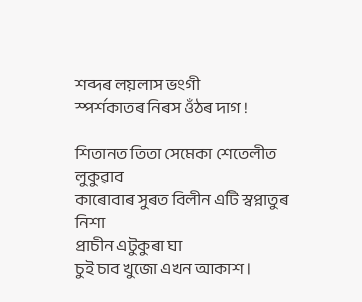শব্দৰ লয়লাস ভংগী
স্পৰ্শকাতৰ নিৰস ওঁঠৰ দাগ !

শিতানত তিতা সেমেকা শেতেলীত লুকুৱাব
কাৰোবাৰ সুৰত বিলীন এটি স্বপ্নাতুৰ নিশা
প্ৰাচীন এটুকুৰা ঘা
চুই চাব খুজো এখন আকাশ ।